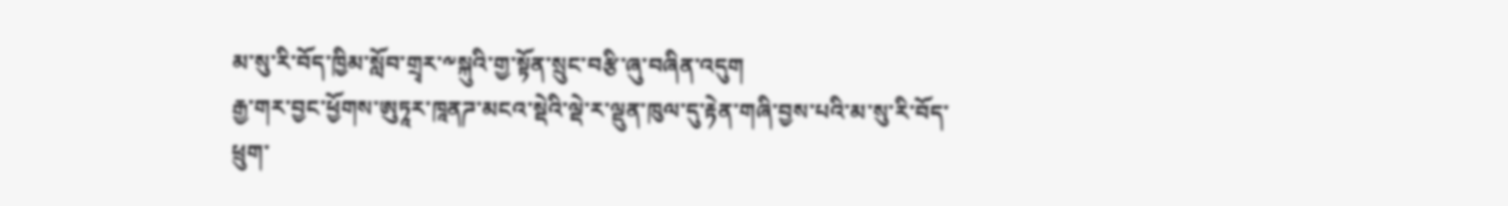མ་སུ་རི་བོད་ཁྱིམ་སློབ་གྲྭར་༸སྐུའི་གྱ་སྟོན་སྲུང་བརྩི་ཞུ་བཞིན་འདུག
རྒྱ་གར་བྱང་ཕྱོགས་ཨུཏཱར་ཁཱནཌ་མངའ་སྡེའི་ལྡེ་ར་ལྡུན་ཁུལ་དུ་རྟེན་གཞི་བྱས་པའི་མ་སུ་རི་བོད་ཕྲུག་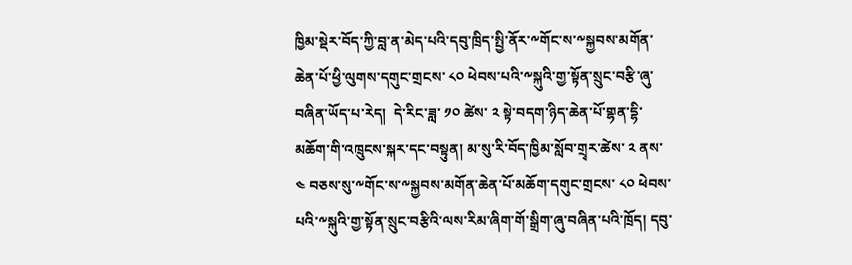ཁྱིམ་སྡེར་བོད་ཀྱི་བླ་ན་མེད་པའི་དབུ་ཁྲིད་སྤྱི་ནོར་༸གོང་ས་༸སྐྱབས་མགོན་ཆེན་པོ་ཕྱི་ལུགས་དགུང་གྲངས་ ༨༠ ཕེབས་པའི་༸སྐུའི་གྱ་སྟོན་སྲུང་བརྩི་ཞུ་བཞིན་ཡོད་པ་རེད།  དེ་རིང་ཟླ་ ༡༠ ཚེས་ ༢ སྟེ་བདག་ཉིད་ཆེན་པོ་གྷན་དྷི་མཆོག་གི་འཁྲུངས་སྐར་དང་བསྟུན། མ་སུ་རི་བོད་ཁྱིམ་སློབ་གྲྭར་ཚེས་ ༢ ནས་ ༤ བཅས་སུ་༸གོང་ས་༸སྐྱབས་མགོན་ཆེན་པོ་མཆོག་དགུང་གྲངས་ ༨༠ ཕེབས་པའི་༸སྐུའི་གྱ་སྟོན་སྲུང་བརྩིའི་ལས་རིམ་ཞིག་གོ་སྒྲིག་ཞུ་བཞིན་པའི་ཁྲོད། དབུ་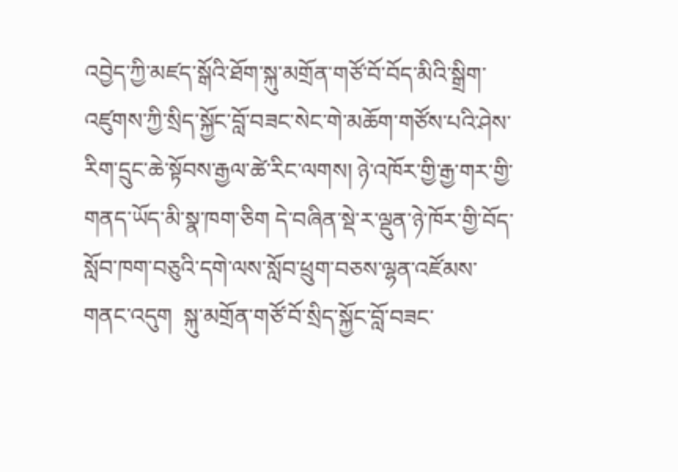འབྱེད་ཀྱི་མཛད་སྒོའི་ཐོག་སྐུ་མགྲོན་གཙོ་བོ་བོད་མིའི་སྒྲིག་འཛུགས་ཀྱི་སྲིད་སྐྱོང་བློ་བཟང་སེང་གེ་མཆོག་གཙོས་པའི་ཤེས་རིག་དྲུང་ཆེ་སྟོབས་རྒྱལ་ཚེ་རིང་ལགས། ཉེ་འཁོར་གྱི་རྒྱ་གར་གྱི་གནད་ཡོད་མི་སྣ་ཁག་ཅིག དེ་བཞིན་སྡེ་ར་ལྡུན་ཉེ་ཁོར་གྱི་བོད་སློབ་ཁག་བཅུའི་དགེ་ལས་སློབ་ཕྲུག་བཅས་ལྷན་འཛོམས་གནང་འདུག  སྐུ་མགྲོན་གཙོ་བོ་སྲིད་སྐྱོང་བློ་བཟང་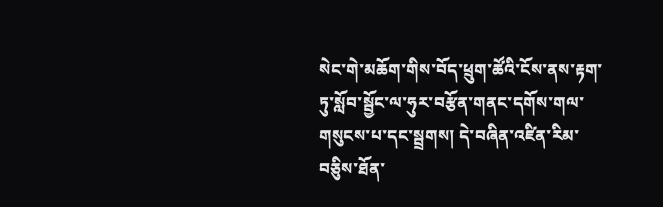སེང་གེ་མཆོག་གིས་བོད་ཕྲུག་ཚོའི་ངོས་ནས་རྟག་ཏུ་སློབ་སྦྱོང་ལ་ཧུར་བརྩོན་གནང་དགོས་གལ་གསུངས་པ་དང་སྦྲགས། དེ་བཞིན་འཛིན་རིམ་བཅིུས་ཐོན་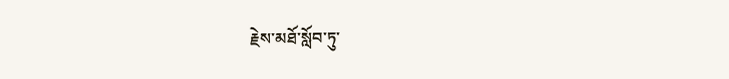རྗེས་མཐོ་སློབ་ཏུ་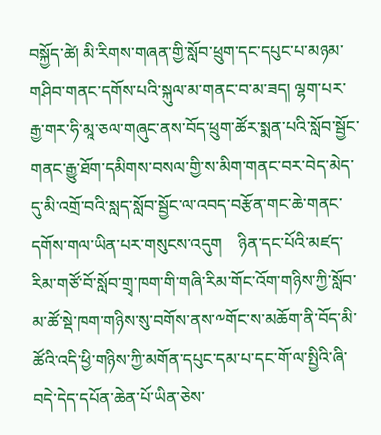བསྐྱོད་ཚེ། མི་རིགས་གཞན་གྱི་སློབ་ཕྲུག་དང་དཔུང་པ་མཉམ་གཤིབ་གནང་དགོས་པའི་སྐུལ་མ་གནང་བ་མ་ཟད། ལྷག་པར་རྒྱ་གར་ཧི་མཱ་ཅལ་གཞུང་ནས་བོད་ཕྲུག་ཚོར་སྨན་པའི་སློབ་སྦྱོང་གནང་རྒྱུ་ཐོག་དམིགས་བསལ་གྱི་ས་མིག་གནང་བར་བེད་མེད་དུ་མི་འགྲོ་བའི་སླད་སློབ་སྦྱོང་ལ་འབད་བརྩོན་གང་ཆེ་གནང་དགོས་གལ་ཡིན་པར་གསུངས་འདུག    ཉིན་དང་པོའི་མཛད་རིམ་གཙོ་བོ་སློབ་གྲྭ་ཁག་གི་གཞི་རིམ་གོང་འོག་གཉིས་ཀྱི་སློབ་མ་ཚོ་སྡེ་ཁག་གཉིས་སུ་བགོས་ནས་༸གོང་ས་མཆོག་ནི་བོད་མི་ཚོའི་འདི་ཕྱི་གཉིས་ཀྱི་མགོན་དཔུང་དམ་པ་དང་གོ་ལ་སྤྱིའི་ཞི་བདེ་དེད་དཔོན་ཆེན་པོ་ཡིན་ཅེས་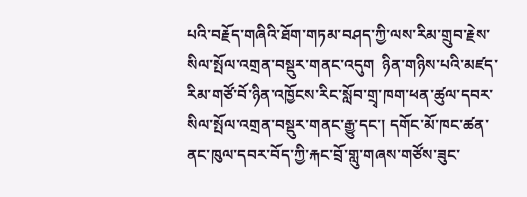པའི་བརྗོད་གཞིའི་ཐོག་གཏམ་བཤད་ཀྱི་ལས་རིམ་གྲུབ་རྗེས་སིལ་སྤོལ་འགྲན་བསྡུར་གནང་འདུག  ཉིན་གཉིས་པའི་མཛད་རིམ་གཙོ་བོ་ཉིན་འཁྱོངས་རིང་སློབ་གྲྭ་ཁག་ཕན་ཚུལ་དབར་སིལ་སྤོལ་འགྲན་བསྡུར་གནང་རྒྱུ་དང་། དགོང་མོ་ཁང་ཚན་ནང་ཁུལ་དབར་བོད་ཀྱི་རྐང་བྲོ་གླུ་གཞས་གཙོས་ཟུང་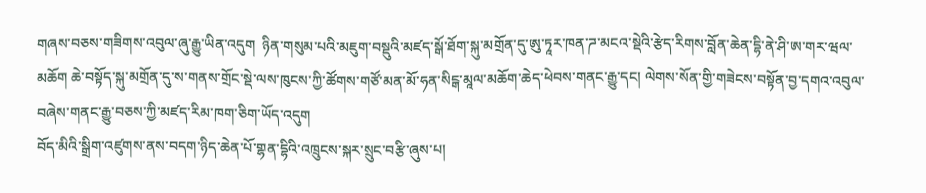གཞས་བཅས་གཟིགས་འབུལ་ཞུ་རྒྱུ་ཡིན་འདུག  ཉིན་གསུམ་པའི་མཇུག་བསྡུའི་མཛད་སྒོ་ཐོག་སྐུ་མགྲོན་དུ་ཨུ་ཏཱར་ཁན་ཌ་མངའ་སྡེའི་རྩེད་རིགས་བློན་ཆེན་དྷི་ནེ་ཤི་ཨ་གར་ཝལ་མཆོག ཆེ་བསྟོད་སྐུ་མགྲོན་དུ་ས་གནས་གྲོང་སྡེ་ལས་ཁུངས་ཀྱི་ཚོགས་གཙོ་མན་མོ་ཧན་སིངྒ་མཱལ་མཆོག་ཆེད་ཕེབས་གནང་རྒྱུ་དང། ལེགས་སོན་གྱི་གཟེངས་བསྟོན་བྱ་དགའ་འབུལ་བཞེས་གནང་རྒྱུ་བཅས་ཀྱི་མཛད་རིམ་ཁག་ཅིག་ཡོད་འདུག
བོད་མིའི་སྒྲིག་འཛུགས་ནས་བདག་ཉིད་ཆེན་པོ་གྷན་དྷིའི་འཁྲུངས་སྐར་སྲུང་བརྩི་ཞུས་པ།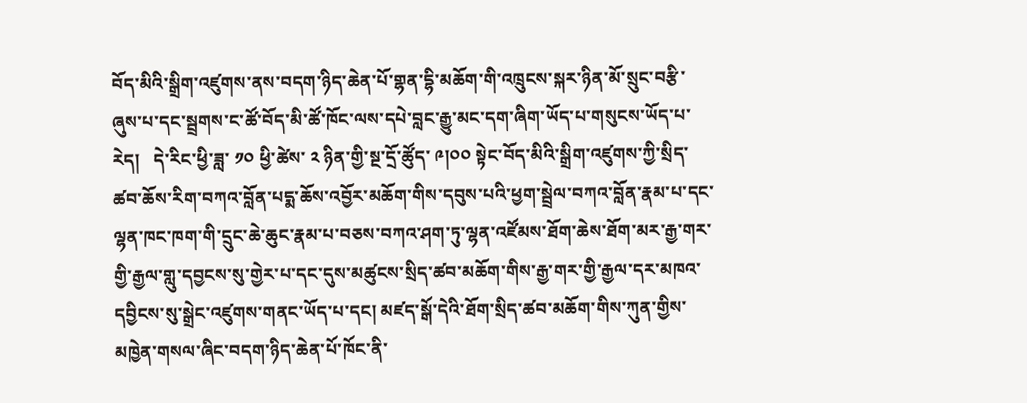བོད་མིའི་སྒྲིག་འཛུགས་ནས་བདག་ཉིད་ཆེན་པོ་གྷན་དྷི་མཆོག་གི་འཁྲུངས་སྐར་ཉིན་མོ་སྲུང་བརྩི་ཞུས་པ་དང་སྦྲགས་ང་ཚོ་བོད་མི་ཚོ་ཁོང་ལས་དཔེ་བླང་རྒྱུ་མང་དག་ཞིག་ཡོད་པ་གསུངས་ཡོད་པ་རེད།   དེ་རིང་ཕྱི་ཟླ་ ༡༠ ཕྱི་ཚེས་ ༢ ཉིན་གྱི་སྔ་དྲོ་ཚོུད་ ༩།༠༠ སྟེང་བོད་མིའི་སྒྲིག་འཛུགས་ཀྱི་སྲིད་ཚབ་ཆོས་རིག་བཀའ་བློན་པདྨ་ཆོས་འབྱོར་མཆོག་གིས་དབུས་པའི་ཕྱག་སྦྲེལ་བཀའ་བློན་རྣམ་པ་དང་ལྷན་ཁང་ཁག་གི་དྲུང་ཆེ་ཆུང་རྣམ་པ་བཅས་བཀའ་ཤག་ཏུ་ལྷན་འཛོམས་ཐོག་ཆེས་ཐོག་མར་རྒྱ་གར་གྱི་རྒྱལ་གླུ་དབྱངས་སུ་གྱེར་པ་དང་དུས་མཚུངས་སྲིད་ཚབ་མཆོག་གིས་རྒྱ་གར་གྱི་རྒྱལ་དར་མཁའ་དབྱིངས་སུ་སྒྲེང་འཛུགས་གནང་ཡོད་པ་དང། མཛད་སྒོ་དེའི་ཐོག་སྲིད་ཚབ་མཆོག་གིས་ཀུན་གྱིས་མཁྱེན་གསལ་ཞིང་བདག་ཉིད་ཆེན་པོ་ཁོང་ནི་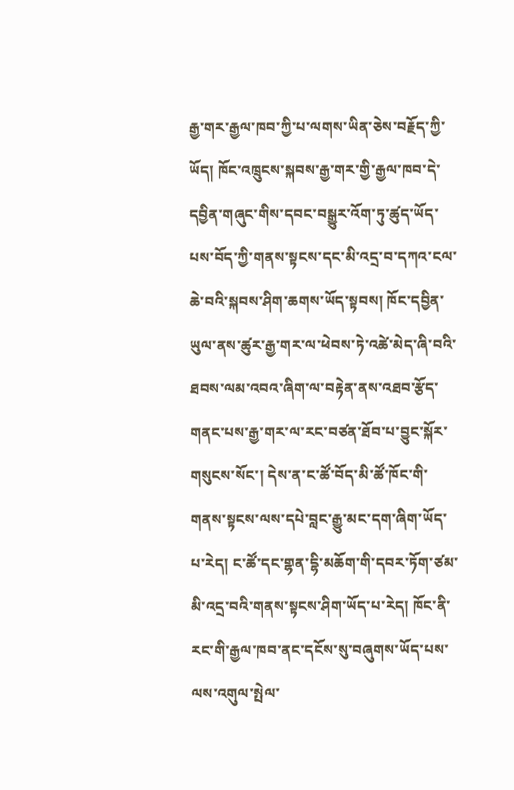རྒྱ་གར་རྒྱལ་ཁབ་ཀྱི་པ་ལགས་ཡིན་ཅེས་བརྗོད་ཀྱི་ཡོད། ཁོང་འཁྲུངས་སྐབས་རྒྱ་གར་གྱི་རྒྱལ་ཁབ་དེ་དབྱིན་གཞུང་གིས་དབང་བསྒྱུར་འོག་ཏུ་ཚུད་ཡོད་པས་བོད་ཀྱི་གནས་སྟངས་དང་མི་འདྲ་བ་དཀའ་ངལ་ཆེ་བའི་སྐབས་ཤིག་ཆགས་ཡོད་སྟབས། ཁོང་དབྱིན་ཡུལ་ནས་ཚུར་རྒྱ་གར་ལ་ཕེབས་ཏེ་འཚེ་མེད་ཞི་བའི་ཐབས་ལམ་འབའ་ཞིག་ལ་བརྟེན་ནས་འཐབ་རྩོད་གནང་པས་རྒྱ་གར་ལ་རང་བཙན་ཐོབ་པ་བྱུང་སྐོར་གསུངས་སོང་། དེས་ན་ང་ཚོ་བོད་མི་ཚོ་ཁོང་གི་གནས་སྟངས་ལས་དཔེ་བླང་རྒྱུ་མང་དག་ཞིག་ཡོད་པ་རེད། ང་ཚོ་དང་གྷན་དྷི་མཆོག་གི་དབར་ཏོག་ཙམ་མི་འདྲ་བའི་གནས་སྟངས་ཤིག་ཡོད་པ་རེད། ཁོང་ནི་རང་གི་རྒྱལ་ཁབ་ནང་དངོས་སུ་བཞུགས་ཡོད་པས་ལས་འགུལ་སྤེལ་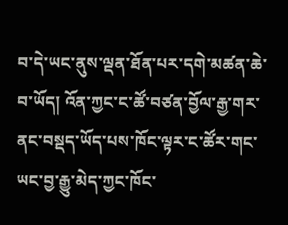བ་དེ་ཡང་ནུས་ལྡན་ཐོན་པར་དགེ་མཚན་ཆེ་བ་ཡོད། འོན་ཀྱང་ང་ཚོ་བཙན་བྱོལ་རྒྱ་གར་ནང་བསྡད་ཡོད་པས་ཁོང་ལྟར་ང་ཚོར་གང་ཡང་བྱ་རྒྱུ་མེད་ཀྱང་ཁོང་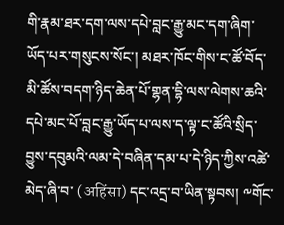གི་རྣམ་ཐར་དག་ལས་དཔེ་བླང་རྒྱུ་མང་དག་ཞིག་ཡོད་པར་གསུངས་སོང་། མཐར་ཁོང་གིས་ང་ཚོ་བོད་མི་ཚོས་བདག་ཉིད་ཆེན་པོ་གྷན་དྷི་ལས་ལེགས་ཆའི་དཔེ་མང་པོ་བླང་རྒྱུ་ཡོད་པ་ལས་ད་ལྟ་ང་ཚོའི་སྲིད་བྱུས་དབུམའི་ལམ་དེ་བཞིན་དམ་པ་དེ་ཉིད་ཀྱིས་འཚེ་མེད་ཞི་བ་ (अहिंसा) དང་འདྲ་བ་ཡིན་སྟབས། ༸གོང་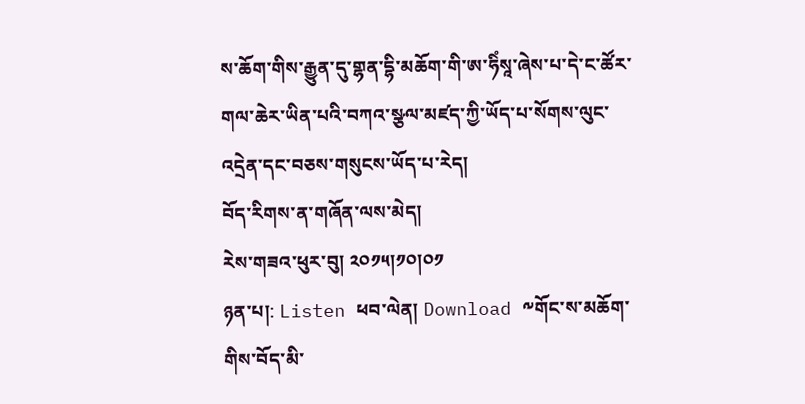ས་ཆོག་གིས་རྒྱུན་དུ་གྷན་དྷི་མཆོག་གི་ཨ་ཧིཾསཱ་ཞེས་པ་དེ་ང་ཚོར་གལ་ཆེར་ཡིན་པའི་བཀའ་སྩལ་མཛད་ཀྱི་ཡོད་པ་སོགས་ལུང་འདྲེན་དང་བཅས་གསུངས་ཡོད་པ་རེད།
བོད་རིགས་ན་གཞོན་ལས་མེད།
རེས་གཟའ་ཕུར་བུ། ༢༠༡༥།༡༠།༠༡
ཉན་པ།: Listen ཕབ་ལེན། Download ༸གོང་ས་མཆོག་གིས་བོད་མི་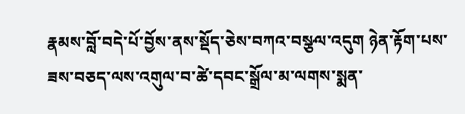རྣམས་བློ་བདེ་པོ་བྱོས་ནས་སྡོད་ཅེས་བཀའ་བསྩལ་འདུག ཉེན་རྟོག་པས་ཟས་བཅད་ལས་འགུལ་བ་ཚེ་དབང་སྒྲོལ་མ་ལགས་སྨན་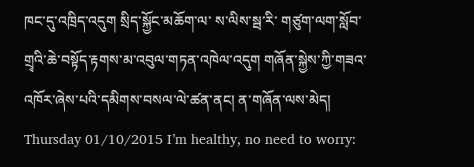ཁང་དུ་འཁྲིད་འདུག སྲིད་སྐྱོང་མཆོག་ལ་ ས་ལིས་སྦ་རི་ གཙུག་ལག་སློབ་གྲྭའི་ཆེ་བསྟོད་རྟགས་མ་འབུལ་གཏན་འཁེལ་འདུག གཞོན་སྐྱེས་ཀྱི་གཟའ་འཁོར་ཞེས་པའི་དམིགས་བསལ་ལེ་ཚན་ནང། ན་གཞོན་ལས་མེད། Thursday 01/10/2015 I’m healthy, no need to worry: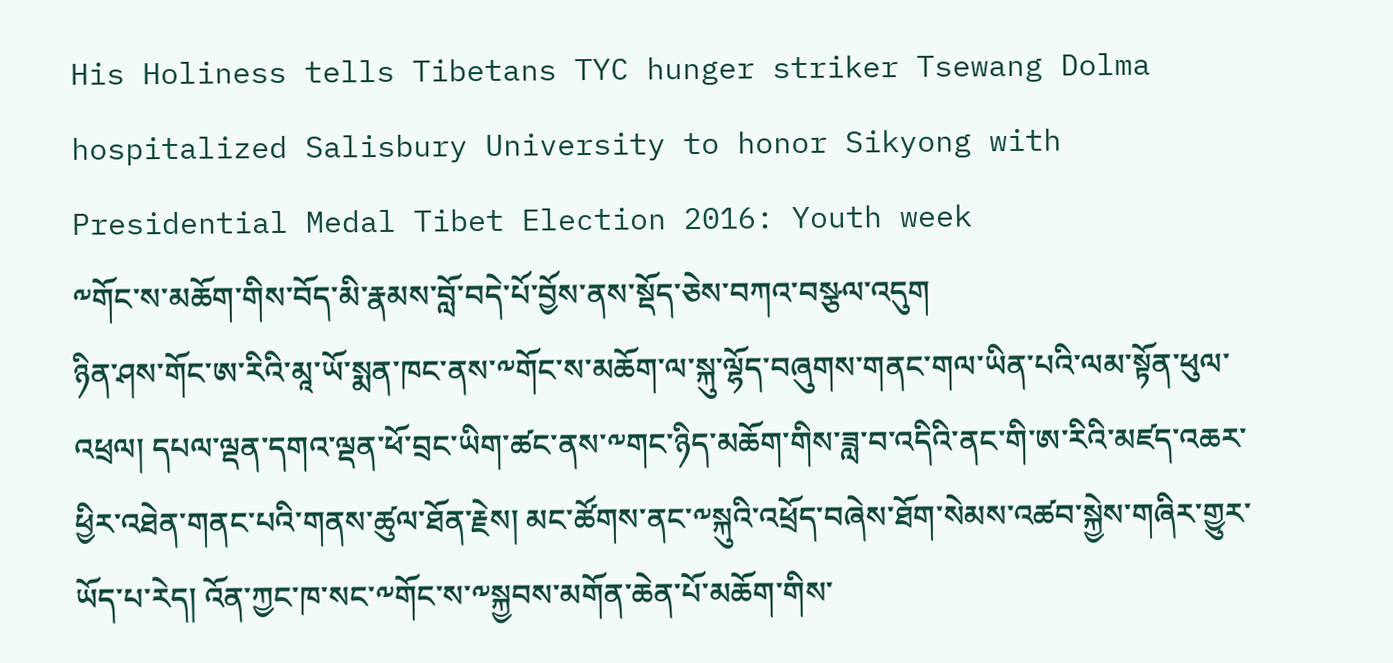His Holiness tells Tibetans TYC hunger striker Tsewang Dolma hospitalized Salisbury University to honor Sikyong with Presidential Medal Tibet Election 2016: Youth week
༸གོང་ས་མཆོག་གིས་བོད་མི་རྣམས་བློ་བདེ་པོ་བྱོས་ནས་སྡོད་ཅེས་བཀའ་བསྩལ་འདུག
ཉིན་ཤས་གོང་ཨ་རིའི་མཱ་ཡོ་སྨན་ཁང་ནས་༸གོང་ས་མཆོག་ལ་སྐུ་ལྷོད་བཞུགས་གནང་གལ་ཡིན་པའི་ལམ་སྟོན་ཕུལ་འཕྲལ། དཔལ་ལྡན་དགའ་ལྡན་ཕོ་བྲང་ཡིག་ཚང་ནས་༸གང་ཉིད་མཆོག་གིས་ཟླ་བ་འདིའི་ནང་གི་ཨ་རིའི་མཛད་འཆར་ཕྱིར་འཐེན་གནང་པའི་གནས་ཚུལ་ཐོན་རྗེས། མང་ཚོགས་ནང་༸སྐུའི་འཕྲོད་བཞེས་ཐོག་སེམས་འཚབ་སྐྱེས་གཞིར་གྱུར་ཡོད་པ་རེད། འོན་ཀྱང་ཁ་སང་༸གོང་ས་༸སྐྱབས་མགོན་ཆེན་པོ་མཆོག་གིས་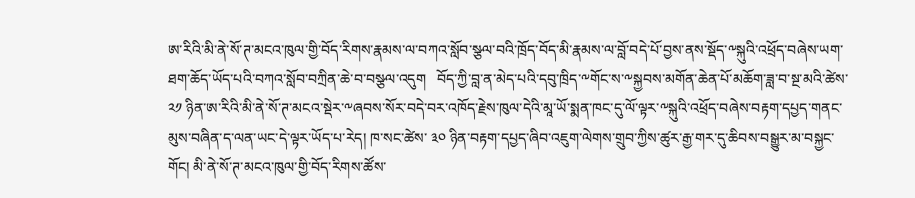ཨ་རིའི་མི་ནེ་སོ་ཊ་མངའ་ཁུལ་གྱི་བོད་རིགས་རྣམས་ལ་བཀའ་སློབ་སྩལ་བའི་ཁྲོད་བོད་མི་རྣམས་ལ་བློ་བདེ་པོ་བྱས་ནས་སྡོད་༸སྐུའི་འཕྲོད་བཞེས་ཡག་ཐག་ཆོད་ཡོད་པའི་བཀའ་སློབ་བཀྲིན་ཆེ་བ་བསྩལ་འདུག   བོད་ཀྱི་བླ་ན་མེད་པའི་དབུ་ཁྲིད་༸གོང་ས་༸སྐྱབས་མགོན་ཆེན་པོ་མཆོག་ཟླ་བ་སྔ་མའི་ཚེས་ ༢༡ ཉིན་ཨ་རིའི་མི་ནེ་སོ་ཊ་མངའ་སྡེར་༸ཞབས་སོར་བདེ་བར་འཁོད་རྗེས་ཁུལ་དེའི་མཱ་ཡོ་སྨན་ཁང་དུ་ལོ་ལྟར་༸སྐུའི་འཕྲོད་བཞེས་བརྟག་དཔྱད་གནང་མུས་བཞིན་ད་ལན་ཡང་དེ་ལྟར་ཡོད་པ་རེད། ཁ་སང་ཚེས་ ༣༠ ཉིན་བརྟག་དཔྱད་ཞིབ་འཇུག་ལེགས་གྲུབ་ཀྱིས་ཚུར་རྒྱ་གར་དུ་ཆིབས་བསྒྱུར་མ་བསྐྱང་གོང། མི་ནེ་སོ་ཊ་མངའ་ཁུལ་གྱི་བོད་རིགས་ཚོས་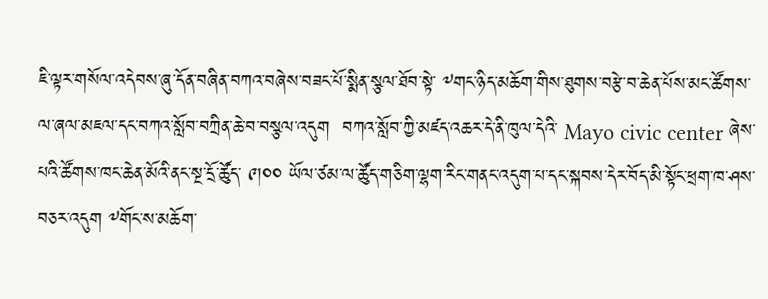ཇི་ལྟར་གསོལ་འདེབས་ཞུ་དོན་བཞིན་བཀའ་བཞེས་བཟང་པོ་སྨིན་སྩལ་ཐོབ་སྟེ་ ༸གང་ཉིད་མཆོག་གིས་ཐུགས་བརྩེ་བ་ཆེན་པོས་མང་ཚོགས་ལ་ཞལ་མཇལ་དང་བཀའ་སློབ་བཀྲིན་ཆེ་བ་བསྩལ་འདུག  བཀའ་སློབ་ཀྱི་མཛད་འཆར་དེ་ནི་ཁུལ་དེའི་ Mayo civic center ཞེས་པའི་ཚོགས་ཁང་ཆེན་མོའི་ནང་སྔ་དྲོ་ཚོུད་ ༩།༠༠ ཡོལ་ཙམ་ལ་ཚོུད་གཅིག་ལྷག་རིང་གནང་འདུག་པ་དང་སྐབས་དེར་བོད་མི་སྟོང་ཕྲག་ཁ་ཤས་བཅར་འདུག ༸གོང་ས་མཆོག་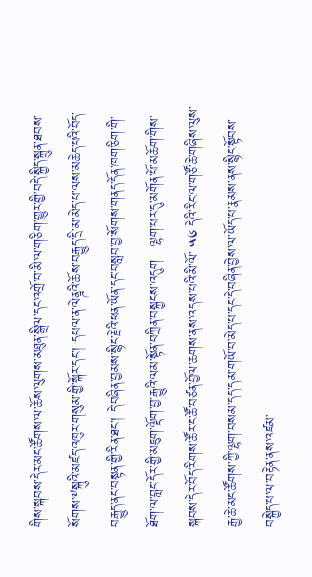གིས་སྐབས་དེར་མང་ཚོགས་ལ་ཆོས་ལུགས་མཐུན་སྒྲིལ་དང་འགྲོ་བ་མི་ལ་གཅིག་གྱུར་གྱི་བདེ་སྐྱིད་སྐྲུན་ཐབས་སོགས་༸སྐུའི་མཛད་འཁུར་གསུམ་གྱི་སྐོར་དང་། དཔལ་ན་ལེནྜའི་ཆོས་བརྒྱུད་དྲི་མ་མེད་པ་ལས་མཆེད་པའི་བོད་བརྒྱུད་ནང་བསྟན་གྱི་རིན་ཐང་། དེ་བཞིན་བྱམས་སྙིང་རྗེའི་ཕན་ཡོན་དང་བསླབ་བྱ་སོགས་གནད་དོན་ཁག་ཅིག་གི་ཐོག་ལ་བླང་དོར་གྱི་མཇུག་ལྡོག་བྱ་རྒྱུའི་ལམ་སྟོན་བཀྲིན་བསྐྱངས་འདུག   ལྷག་པར་དུ་མགོན་པོ་མཆོག་གིས་སྐབས་དེར་བོད་རིགས་ཚོར་ང་ཚོ་བཙན་བྱོལ་ཆགས་ནས་འདས་པའི་མི་ལོ་ ༥༦ དེའི་རིང་ལ་གཙོ་ཆེ་གཞིས་ལུས་རྒྱ་ཆེ་མང་ཚོགས་ཀྱི་ལྷག་བསམ་དད་དམ་གཡོ་བ་མེད་པ་དང་དེ་བཞིན་བྱེས་ལ་ཡོད་པ་རྣམས་ནས་སྙིང་སྟོབས་བསྐྱེད་པ་ལ་བརྟེན་ནས་འཛམ་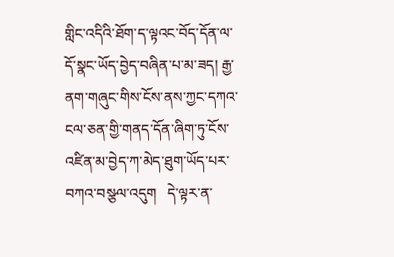གླིང་འདིའི་ཐོག་ད་ལྟའང་བོད་དོན་ལ་དོ་སྣང་ཡོད་བྱེད་བཞིན་པ་མ་ཟད། རྒྱ་ནག་གཞུང་གིས་ངོས་ནས་ཀྱང་དཀའ་ངལ་ཅན་གྱི་གནད་དོན་ཞིག་ཏུ་ངོས་འཛིན་མ་བྱེད་ཀ་མེད་ཐུག་ཡོད་པར་བཀའ་བསྩལ་འདུག   དེ་ལྟར་ན་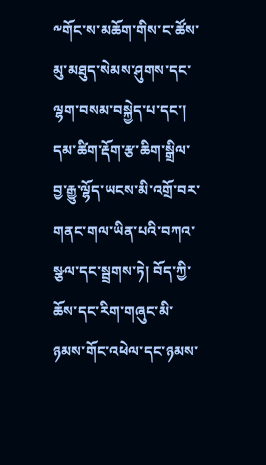༸གོང་ས་མཆོག་གིས་ང་ཚོས་མུ་མཐུད་སེམས་ཤུགས་དང་ལྷག་བསམ་བསྐྱེད་པ་དང་། དམ་ཚིག་རྡོག་རྩ་ཆིག་སྒྲིལ་བྱ་རྒྱུ་ལྷོད་ཡངས་མི་འགྲོ་བར་གནང་གལ་ཡིན་པའི་བཀའ་སྩལ་དང་སྦྲགས་ཏེ། བོད་ཀྱི་ཆོས་དང་རིག་གཞུང་མི་ཉམས་གོང་འཕེལ་དང་ཉམས་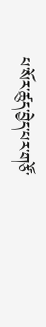པ་སོར་ཚུད་བྱེད་པར་གཙོ་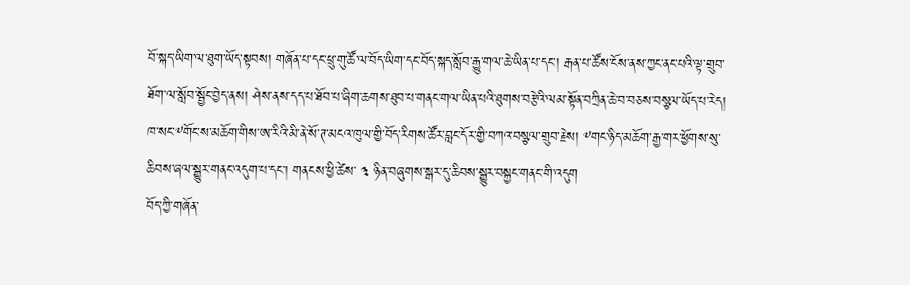བོ་སྐད་ཡིག་ལ་ཐུག་ཡོད་སྟབས། གཞོན་པ་དང་ཕྲུ་གུ་ཚོ་ལ་བོད་ཡིག་དང་བོད་སྐད་སློབ་རྒྱུ་གལ་ཆེ་ཡིན་པ་དང་། རྒན་པ་ཚོས་ངོས་ནས་ཀྱང་ནང་པའི་ལྟ་གྲུབ་ཐོག་ལ་སློབ་སྦྱོང་བྱེད་ནས། ཤེས་ནས་དད་པ་ཐོབ་པ་ཞིག་ཆགས་ཐུབ་པ་གནང་གལ་ཡིན་པའི་ཐུགས་བརྩེའི་ལམ་སྟོན་བཀྲིན་ཆེ་བ་བཅས་བསྩལ་ཡོད་པ་རེད།  ཁ་སང་༸གོང་ས་མཆོག་གིས་ཨ་རིའི་མི་ནེ་སོ་ཊ་མངའ་ཁུལ་གྱི་བོད་རིགས་ཚོར་བླང་དོར་གྱི་བཀའ་བསྩལ་གྲུབ་རྗེས། ༸གང་ཉིད་མཆོག་རྒྱ་གར་ཕྱོགས་སུ་ཆིབས་ཞལ་སྒྱུར་གནང་འདུག་པ་དང་། གནངས་ཕྱི་ཚེས་ ༣ ཉིན་བཞུགས་སྒར་དུ་ཆིབས་སྒྱུར་བསྐྱང་གནང་གི་འདུག
བོད་ཀྱི་གཞོན་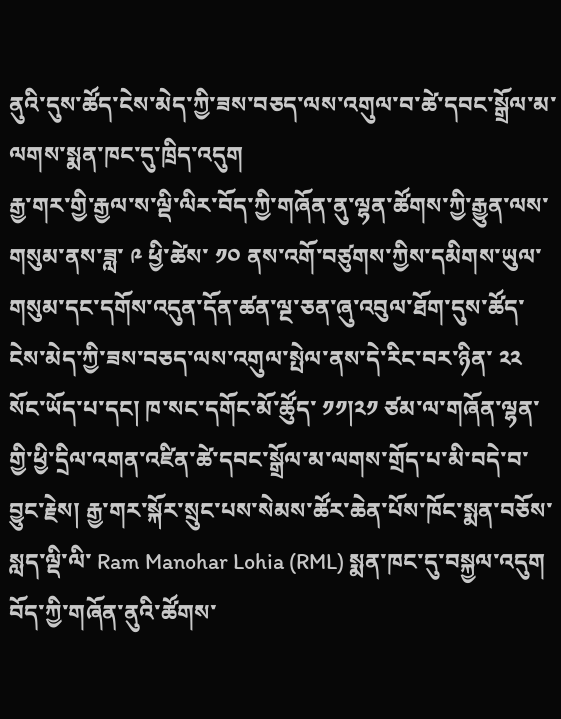ནུའི་དུས་ཚོད་ངེས་མེད་ཀྱི་ཟས་བཅད་ལས་འགུལ་བ་ཚེ་དབང་སྒྲོལ་མ་ལགས་སྨན་ཁང་དུ་ཁྲིད་འདུག
རྒྱ་གར་གྱི་རྒྱལ་ས་ལྡི་ལིར་བོད་ཀྱི་གཞོན་ནུ་ལྷན་ཚོགས་ཀྱི་རྒྱུན་ལས་གསུམ་ནས་ཟླ་ ༩ ཕྱི་ཚེས་ ༡༠ ནས་འགོ་བཙུགས་ཀྱིས་དམིགས་ཡུལ་གསུམ་དང་དགོས་འདུན་དོན་ཚན་ལྔ་ཅན་ཞུ་འབུལ་ཐོག་དུས་ཚོད་ངེས་མེད་ཀྱི་ཟས་བཅད་ལས་འགུལ་སྤེལ་ནས་དེ་རིང་བར་ཉིན་ ༢༢ སོང་ཡོད་པ་དང། ཁ་སང་དགོང་མོ་ཚོུད་ ༡༡།༢༡ ཙམ་ལ་གཞོན་ལྷན་གྱི་ཕྱི་དྲིལ་འགན་འཛིན་ཚེ་དབང་སྒྲོལ་མ་ལགས་གྲོད་པ་མི་བདེ་བ་བྱུང་རྗེས། རྒྱ་གར་སྐོར་སྲུང་པས་སེམས་ཚོར་ཆེན་པོས་ཁོང་སྨན་བཅོས་སླད་ལྡི་ལི་ Ram Manohar Lohia (RML) སྨན་ཁང་དུ་བསྐྱལ་འདུག    བོད་ཀྱི་གཞོན་ནུའི་ཚོགས་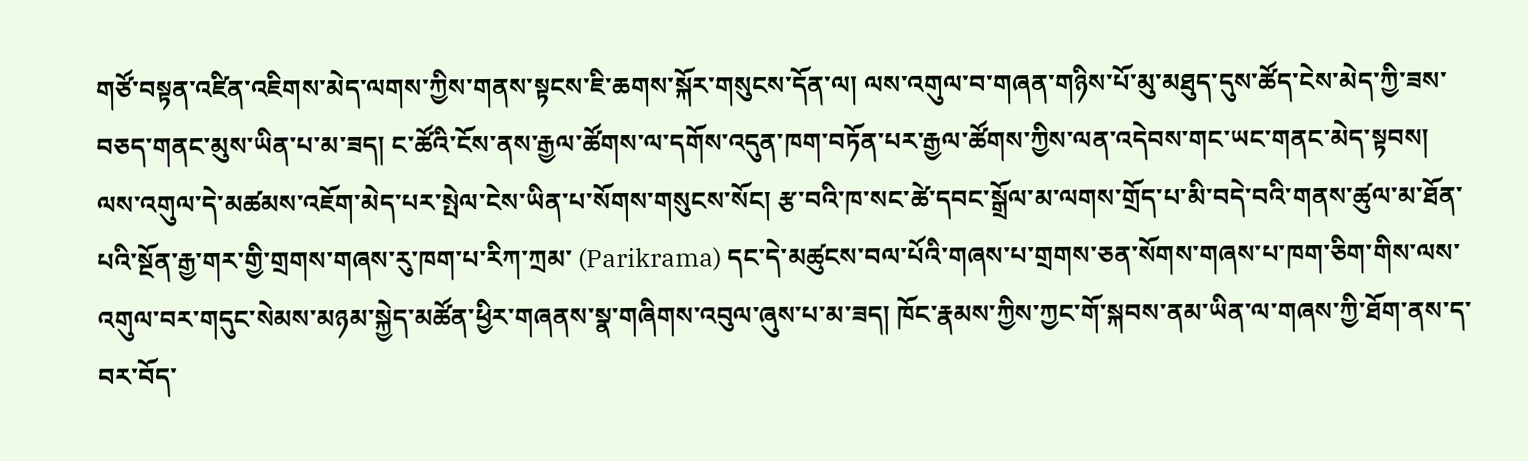གཙོ་བསྟན་འཛིན་འཇིགས་མེད་ལགས་ཀྱིས་གནས་སྟངས་ཇི་ཆགས་སྐོར་གསུངས་དོན་ལ། ལས་འགུལ་བ་གཞན་གཉིས་པོ་མུ་མཐུད་དུས་ཚོད་ངེས་མེད་ཀྱི་ཟས་བཅད་གནང་མུས་ཡིན་པ་མ་ཟད། ང་ཚོའི་ངོས་ནས་རྒྱལ་ཚོགས་ལ་དགོས་འདུན་ཁག་བཏོན་པར་རྒྱལ་ཚོགས་ཀྱིས་ལན་འདེབས་གང་ཡང་གནང་མེད་སྟབས། ལས་འགུལ་དེ་མཚམས་འཇོག་མེད་པར་སྤེལ་ངེས་ཡིན་པ་སོགས་གསུངས་སོང། རྩ་བའི་ཁ་སང་ཚེ་དབང་སྒྲོལ་མ་ལགས་གྲོད་པ་མི་བདེ་བའི་གནས་ཚུལ་མ་ཐོན་པའི་སྔོན་རྒྱ་གར་གྱི་གྲགས་གཞས་རུ་ཁག་པ་རིཀ་ཀྲམ་ (Parikrama) དང་དེ་མཚུངས་བལ་པོའི་གཞས་པ་གྲགས་ཅན་སོགས་གཞས་པ་ཁག་ཅིག་གིས་ལས་འགུལ་བར་གདུང་སེམས་མཉམ་སྐྱེད་མཚོན་ཕྱིར་གཞནས་སྣ་གཞིགས་འབུལ་ཞུས་པ་མ་ཟད། ཁོང་རྣམས་ཀྱིས་ཀྱང་གོ་སྐབས་ནམ་ཡིན་ལ་གཞས་ཀྱི་ཐོག་ནས་ད་བར་བོད་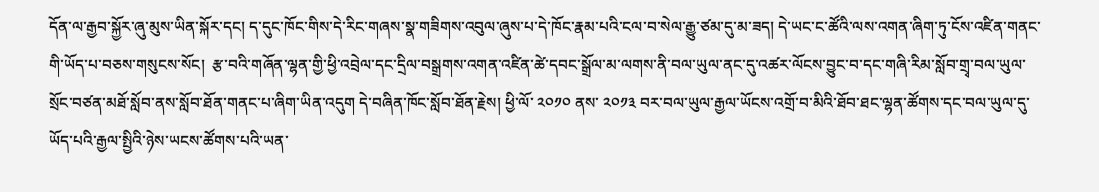དོན་ལ་རྒྱབ་སྐྱོར་ཞུ་མུས་ཡིན་སྐོར་དང། ད་དུང་ཁོང་གིས་དེ་རིང་གཞས་སྣ་གཟིགས་འབུལ་ཞུས་པ་དེ་ཁོང་རྣམ་པའི་ངལ་བ་སེལ་རྒྱུ་ཙམ་དུ་མ་ཟད། དེ་ཡང་ང་ཚོའི་ལས་འགན་ཞིག་ཏུ་ངོས་འཛིན་གནང་གི་ཡོད་པ་བཅས་གསུངས་སོང།  རྩ་བའི་གཞོན་ལྷན་གྱི་ཕྱི་འབྲེལ་དང་དྲིལ་བསྒྲགས་འགན་འཛིན་ཚེ་དབང་སྒྲོལ་མ་ལགས་ནི་བལ་ཡུལ་ནང་དུ་འཚར་ལོངས་བྱུང་བ་དང་གཞི་རིམ་སློབ་གྲྭ་བལ་ཡུལ་སྲོང་བཙན་མཐོ་སློབ་ནས་སློབ་ཐོན་གནང་པ་ཞིག་ཡིན་འདུག དེ་བཞིན་ཁོང་སློབ་ཐོན་རྗེས། ཕྱི་ལོ་ ༢༠༡༠ ནས་ ༢༠༡༣ བར་བལ་ཡུལ་རྒྱལ་ཡོངས་འགྲོ་བ་མིའི་ཐོབ་ཐང་ལྷན་ཚོགས་དང་བལ་ཡུལ་དུ་ཡོད་པའི་རྒྱལ་སྤྱིའི་ཉེས་ཡངས་ཚོགས་པའི་ཡན་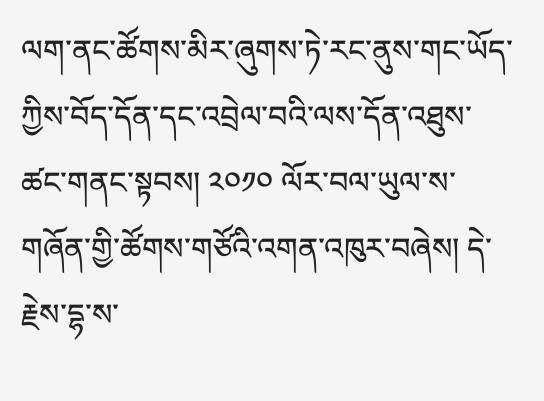ལག་ནང་ཚོགས་མིར་ཞུགས་ཏེ་རང་ནུས་གང་ཡོད་ཀྱིས་བོད་དོན་དང་འབྲེལ་བའི་ལས་དོན་འཐུས་ཚང་གནང་སྟབས། ༢༠༡༠ ལོར་བལ་ཡུལ་ས་གཞོན་གྱི་ཚོགས་གཙོའི་འགན་འཁུར་བཞེས། དེ་རྗེས་དྷ་ས་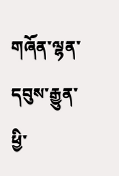གཞོན་ལྷན་དབུས་རྒྱུན་ཕྱི་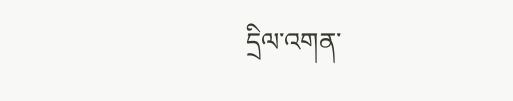དྲིལ་འགན་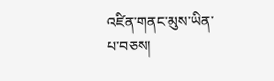འཛིན་གནང་མུས་ཡིན་པ་བཅས།